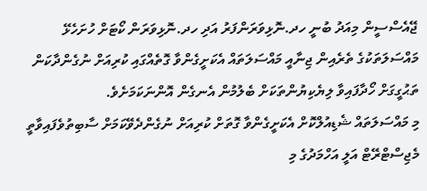ޖޭއެސްސީން މިއަދު ބުނީ ހދ.ނޮޅިވަރަންފަރު އަދި ހދ.ނޮޅިވަރަން ކޯޓަށް ހުށަހެޅޭ މައްސަލަތަކުގެ ތެރެއިން ޖިނާއީ މައްސަލަތައް އެކަށީގެންވާ ގޮތެއްގައި ކުރިއަށް ނުގެންދާކަން ތަޙުގީގަށް ހޯދާފައިވާ ލިޔެކިޔުންތަކަށް ބެލުމުން އެނގެން އޮންނަކަމަށެވެ.
މި މައްސަލަތައް ޝެޑިއުލްކޮށް އެކަށީގެންވާ ގޮތަށް ކުރިއަށް ނުގެންދެވޭކަމަށް ސާބިތުވެފައިވާތީ މެޖިސްޓްރޭޓް އަލީ އަހްމަދުގެ މި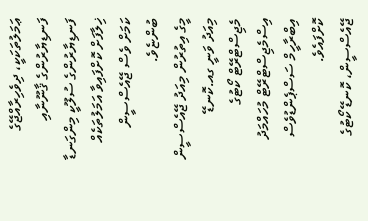ޢަމަލުތަކަކީ، ދިވެހިރާއްޖޭގެ ފަނޑިޔާރުންގެ ޤާނޫނާއި ފަނޑިޔާރުންގެ ސުލޫކީ މިންގަނޑާ ޚިލާފަށް ކޮށްފައިވާ އަމަލުތަކެއް ކަމަށް ވެސް ޖޭއެސްސީން ބުންޏެވެ.
މީގެ އިތުރުން މިއަދު ޖޭއެސްސީން މިއަދު ވަނީ ގއ.ކޮނޑޭ މެޖިސްޓްރޭޓް ކޯޓުގެ އިސްމެޖިސްޓްރޭޓް މުހައްމަދު އިބްރާހީމް ސަސްޕެންޑުވެސް ކޮށްފައެވެ.
ޖޭއެސްސީން، ކޮނޑޭ ކޯޓުގެ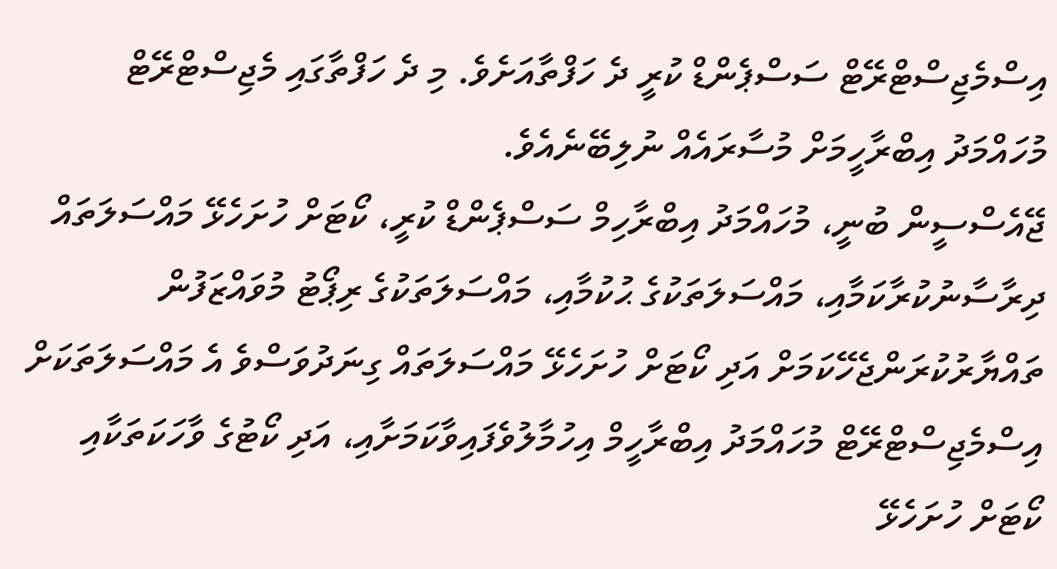އިސްމެޖިސްޓްރޭޓް ސަސްޕެންޑް ކުރީ ދެ ހަފްތާއަށެވެ. މި ދެ ހަފްތާގައި މެޖިސްޓްރޭޓް މުހައްމަދު އިބްރާހީމަށް މުސާރައެއް ނުލިބޭނެއެވެ.
ޖޭއެސްސީން ބުނީ، މުހައްމަދު އިބްރާހިމް ސަސްޕެންޑް ކުރީ، ކޯޓަށް ހުށަހެޅޭ މައްސަލަތައް ދިރާސާނުކުރާކަމާއި، މައްސަލަތަކުގެ ޙުކުމާއި، މައްސަލަތަކުގެ ރިޕޯޓު މުވައްޒަފުން ތައްޔާރުކުރަންޖެހޭކަމަށް އަދި ކޯޓަށް ހުށަހެޅޭ މައްސަލަތައް ގިނަދުވަސްވެ އެ މައްސަލަތަކަށް އިސްމެޖިސްޓްރޭޓް މުހައްމަދު އިބްރާހީމް އިހުމާލުވެފައިވާކަމަށާއި، އަދި ކޯޓުގެ ވާހަކަތަކާއި ކޯޓަށް ހުށަހެޅޭ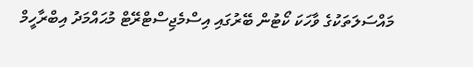މައްސަލަތަކުގެ ވާހަކަ ކޯޓުން ބޭރުގައި އިސްމެޖިސްޓްރޭޓް މުޙައްމަދު އިބްރާހީމް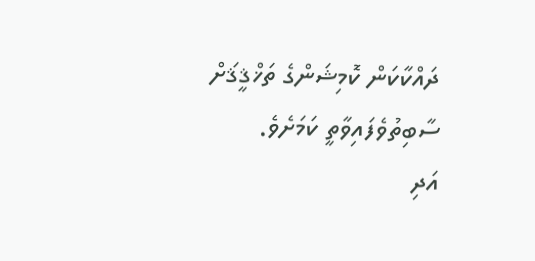ދައްކާކަން ކޮމިޝަންގެ ތަޚްޤީޤަށް ސާބިތުވެފައިވާތީ ކަމަށެވެ.
އަދި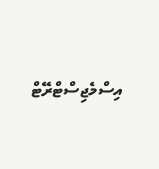އިސްމެޖިސްޓްރޭޓް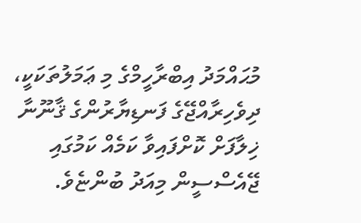މުޙައްމަދު އިބްރާހީމްގެ މި ޢަމަލުތަކަކީ، ދިވެހިރާއްޖޭގެ ފަނޑިޔާރުންގެ ޤާނޫނާ ޚިލާފަށް ކޮށްފައިވާ ކަމެއް ކަމުގައި ޖޭއެސްސީން މިއަދު ބުންޏެވެ.